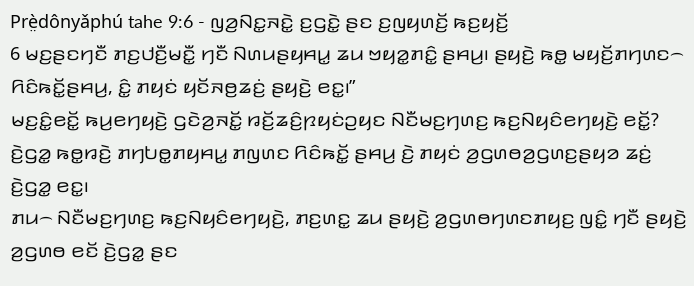Prè̤dônyǎphú tahe 9:6 - ꤜꤤ꤬ꤡꤢ꤭ꤏꤢꤧ꤭ ꤢ꤬ꤞꤢꤧ꤭ ꤔꤢ ꤢ꤬ꤜꤟꤛꤢꤩ꤬ ꤒꤢ꤬ꤟꤢꤩ꤬
6 ꤗꤢ꤬ꤔꤢꤚꤢꤪ ꤊꤢ꤬ꤓꤢꤪ꤬ꤗꤢꤪ꤭ ꤚꤢꤪ ꤡꤛꤣꤔꤟꤌꤣ꤭ ꤘꤣ ꤠꤟꤤ꤭ꤊꤢꤨ꤭ ꤔꤌꤣ꤬꤯ ꤔꤟꤢꤧ꤬ ꤒꤥ꤭ ꤗꤟꤢꤩ꤬ꤊꤚꤛꤢ꤮ ꤖꤢꤨꤒꤢꤩ꤭ꤔꤌꤣ꤬, ꤢꤨ꤭ ꤊꤟꤢꤦ ꤟꤢꤩꤏꤥ꤬ꤘꤢꤦ꤬ ꤔꤟꤢꤧ꤬ ꤕꤢ꤭꤯”
ꤗꤢ꤬ꤢꤨ꤭ꤕꤢꤩ꤭ ꤒꤣ꤬ꤕꤚꤟꤢꤧ꤬ ꤞꤢꤧꤤ꤬ꤏꤢꤩ꤭ ꤙꤢꤩ꤬ꤘꤢꤨ꤬ꤐꤟꤢꤦꤑꤟꤢ ꤡꤢꤪꤗꤢ꤬ꤚꤛꤢ꤬ ꤒꤢ꤬ꤡꤟꤢꤨꤕꤚꤟꤢꤧ꤬ ꤕꤢꤩ꤭? ꤢꤧ꤬ꤞꤤ꤭ ꤒꤥ꤭ꤙꤢꤧ꤬ ꤊꤚꤝꤥ꤭ꤊꤟꤌꤣ꤭ ꤊꤜꤛꤢ ꤖꤢꤨꤒꤢꤩ꤭ ꤔꤌꤣ꤬ ꤢꤧ꤬ ꤊꤟꤢꤦ ꤤ꤬ꤞꤛꤥꤤ꤬ꤞꤛꤢ꤬ꤔꤟꤤ ꤘꤢꤦ꤬ ꤢꤧ꤬ꤞꤤ꤭ ꤕꤢ꤭꤯
ꤊꤣ꤮ ꤡꤢꤪꤗꤢ꤬ꤚꤛꤢ꤬ ꤒꤢ꤬ꤡꤟꤢꤨꤕꤚꤟꤢꤧ꤬, ꤊꤢ꤬ꤛꤢ꤭ ꤘꤣ ꤔꤟꤢꤧ꤬ ꤤ꤬ꤞꤛꤥꤚꤛꤢꤊꤟꤢ꤬ ꤜꤢꤨ꤭ ꤚꤢꤪ ꤔꤟꤢꤧ꤬ ꤤ꤬ꤞꤛꤥ ꤕꤢꤩ ꤢꤧ꤬ꤞꤤ꤭ ꤔꤢ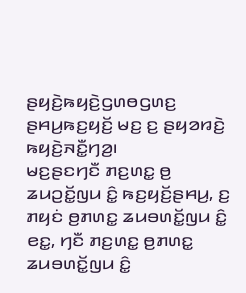ꤔꤟꤢꤧ꤬ꤒꤟꤢꤧ꤬ꤞꤛꤥꤞꤛꤢ꤬ ꤔꤌꤣ꤬ꤒꤢ꤬ꤟꤢꤩ꤬ ꤗꤢ꤬ ꤢ꤬ ꤔꤟꤤꤙꤢꤧ꤬ ꤒꤟꤢꤧ꤬ꤏꤢꤪ꤭ꤚꤤ꤬꤯
ꤗꤢ꤬ꤔꤢꤚꤢꤪ ꤊꤢ꤬ꤛꤢ꤭ ꤥ꤬ ꤘꤣꤑꤢꤩ꤭ꤜꤣ ꤢꤨ꤭ ꤒꤢ꤬ꤟꤢꤩ꤬ꤔꤌꤣ꤬, ꤢ꤬ ꤊꤟꤢꤦ ꤥ꤬ꤊꤛꤢ꤭ ꤘꤣꤋꤛꤢꤩ꤭ꤜꤣ ꤢꤨ꤭ ꤕꤢ꤭, ꤚꤢꤪ ꤊꤢ꤬ꤛꤢ꤭ ꤥ꤬ꤊꤛꤢ꤭ ꤘꤣꤋꤛꤢꤩ꤭ꤜꤣ ꤢꤨ꤭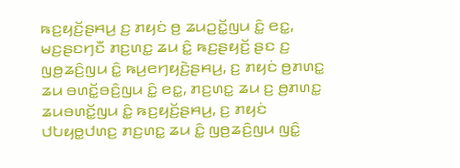ꤒꤢ꤬ꤟꤢꤩ꤬ꤔꤌꤣ꤬ ꤢ꤬ ꤊꤟꤢꤦ ꤥ꤬ ꤘꤣꤑꤢꤩ꤭ꤜꤣ ꤢꤨ꤭ ꤕꤢ꤭, ꤗꤢ꤬ꤔꤢꤚꤢꤪ ꤊꤢ꤬ꤛꤢ꤭ ꤘꤣ ꤢꤨ꤭ ꤒꤢ꤬ꤔꤟꤢꤩ꤬ ꤔꤢ ꤢ꤬ ꤜꤥ꤬ꤘꤢꤨ꤬ꤜꤣ ꤢꤨ꤭ ꤒꤣ꤬ꤕꤚꤟꤢꤧ꤬ꤔꤌꤣ꤬, ꤢ꤬ ꤊꤟꤢꤦ ꤥ꤬ꤊꤛꤢ꤭ ꤘꤣ ꤋꤛꤢꤩ꤭ꤋꤢꤨ꤬ꤜꤣ ꤢꤨ꤭ ꤕꤢ꤭, ꤊꤢ꤬ꤛꤢ꤭ ꤘꤣ ꤢ꤬ ꤥ꤬ꤊꤛꤢ꤭ ꤘꤣꤋꤛꤢꤩ꤭ꤜꤣ ꤢꤨ꤭ ꤒꤢ꤬ꤟꤢꤩ꤬ꤔꤌꤣ꤬, ꤢ꤬ ꤊꤟꤢꤦ ꤓꤝꤟꤥ꤭ꤓꤛꤢ꤬ ꤊꤢ꤬ꤛꤢ꤭ ꤘꤣ ꤢꤨ꤭ ꤜꤥ꤬ꤘꤢꤨ꤬ꤜꤣ ꤜꤢꤨ꤭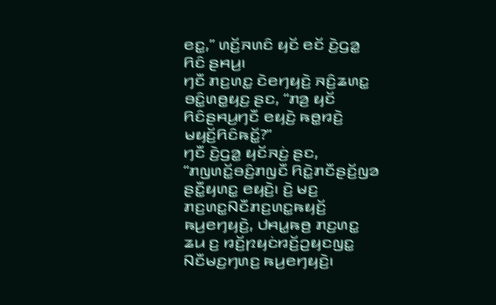ꤕꤢ꤭,” ꤛꤢꤩ꤬ꤏꤛꤢꤨ ꤟꤢꤩ ꤕꤢꤩ ꤢꤧ꤬ꤞꤤ꤭ ꤖꤢꤨ ꤔꤌꤣ꤬꤯
ꤚꤢꤪ ꤊꤢ꤬ꤛꤢ꤭ ꤢꤧꤕꤚꤟꤢꤧ꤬ ꤏꤢꤨ꤬ꤘꤛꤢ꤭ ꤋꤢꤨ꤭ꤛꤥ꤭ꤟꤢ꤬ ꤔꤢ, “ꤊꤤ꤬ ꤟꤢꤩ ꤖꤢꤨꤔꤌꤣ꤬ꤚꤢꤪ ꤕꤟꤢꤧ꤬ ꤒꤥ꤭ꤙꤢꤧ꤬ ꤗꤟꤢꤩ꤬ꤖꤢꤨꤒꤢꤩ꤭?”
ꤚꤢꤪ ꤢꤧ꤬ꤞꤤ꤭ ꤟꤢꤩꤏꤢꤦ꤬ ꤔꤢ, “ꤊꤜꤛꤢꤩ꤭ꤋꤢꤨ꤬ꤊꤜꤢꤪ ꤖꤢꤧ꤭ꤊꤢꤪꤔꤢꤩ꤬ꤜꤤ ꤔꤢꤪ꤭ꤟꤛꤢ꤭ ꤕꤟꤢꤧ꤬꤯ ꤢꤧ꤬ ꤗꤢ꤬ ꤊꤢ꤬ꤛꤢ꤭ꤡꤢꤪꤊꤢ꤬ꤛꤢ꤭ꤒꤟꤢꤩ꤬ ꤒꤣ꤬ꤕꤚꤟꤢꤧ꤬, ꤓꤌꤣ꤭ꤒꤥ꤬ ꤊꤢ꤬ꤛꤢ꤭ ꤘꤣ ꤢ꤬ ꤙꤢꤩ꤬ꤐꤟꤢꤦꤙꤢꤩ꤬ꤑꤟꤢꤜꤢ꤭ ꤡꤢꤪꤗꤢ꤬ꤚꤛꤢ꤬ ꤒꤣ꤬ꤕꤚꤟꤢꤧ꤬꤯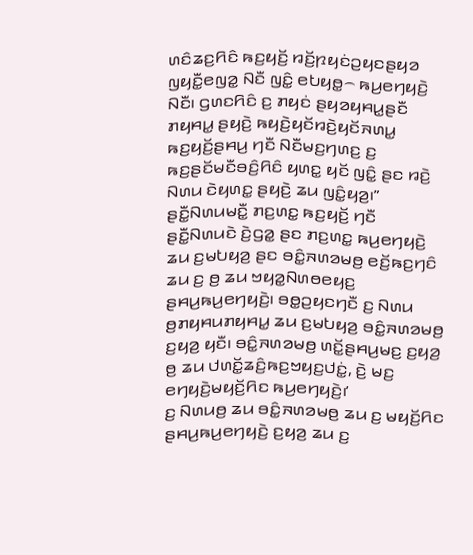ꤛꤢꤨꤘꤢ꤬ꤖꤢꤨ ꤒꤢ꤬ꤟꤢꤩ꤬ ꤙꤢꤩ꤬ꤐꤟꤢꤦꤑꤟꤢꤔꤟꤤ ꤜꤟꤢꤪ꤭ꤕꤜꤤ꤭ ꤡꤢꤪ ꤜꤢꤨ꤭ ꤕꤝꤟꤥ꤭꤮ ꤒꤣ꤬ꤕꤚꤟꤢꤧ꤬ ꤡꤢꤪ꤯ ꤞꤛꤢꤖꤢꤨ ꤢ꤬ ꤊꤟꤢꤦ ꤔꤟꤤꤟꤌꤣ꤭ꤔꤢꤪ ꤊꤟꤌꤣ꤭ ꤔꤟꤢꤧ꤬ ꤒꤟꤢꤧ꤬ꤟꤢꤩꤙꤢꤧ꤬ꤟꤢꤩꤏꤛꤣ꤭ ꤒꤢ꤬ꤟꤢꤩ꤬ꤔꤌꤣ꤬ ꤚꤢꤪ ꤡꤢꤪꤗꤢ꤬ꤚꤛꤢ꤬ ꤢ꤬ ꤒꤢ꤬ꤔꤢꤩꤗꤢꤪꤋꤢꤨ꤬ꤖꤢꤨ ꤟꤛꤢ꤭ ꤟꤢꤩ ꤜꤢꤨ꤭ ꤔꤢ ꤙꤢꤧ꤬ ꤡꤛꤣ ꤢꤧꤟꤛꤢ꤭ ꤔꤟꤢꤧ꤬ ꤘꤣ ꤜꤢꤨ꤭ꤟꤤ꤬꤯”
ꤔꤢꤪ꤭ꤡꤛꤣꤗꤢꤪ꤭ ꤊꤢ꤬ꤛꤢ꤭ ꤒꤢ꤬ꤟꤢꤩ꤬ ꤚꤢꤪ ꤔꤢꤪ꤭ꤡꤛꤣꤢꤧ ꤢꤧ꤬ꤞꤤ꤭ ꤔꤢ ꤊꤢ꤬ꤛꤢ꤭ ꤒꤣ꤬ꤕꤚꤟꤢꤧ꤬ ꤘꤣ ꤢ꤬ꤗꤝꤟꤤ꤬ ꤔꤢ ꤋꤢꤨ꤭ꤏꤛꤤꤗꤥ꤬ ꤕꤢꤩ꤬ꤒꤢ꤬ꤚꤢꤨ ꤘꤣ ꤢ꤬ ꤥ꤬ ꤘꤣ ꤠꤟꤤ꤭ꤡꤛꤥꤕꤟꤢ꤬ ꤔꤌꤣ꤬ꤒꤣ꤬ꤕꤚꤟꤢꤧ꤬꤯ ꤋꤥ꤭ꤑꤟꤢꤚꤢꤪ ꤢ꤬ ꤡꤛꤣ ꤥ꤬ꤊꤟꤌꤣꤊꤟꤌꤣ꤭ ꤘꤣ ꤢ꤬ꤗꤝꤟꤤ꤬ ꤋꤢꤨ꤭ꤏꤛꤤꤗꤥ꤬ ꤢ꤬ꤟꤤ꤬ ꤟꤢꤪ꤯ ꤋꤢꤨ꤭ꤏꤛꤤꤗꤥ꤬ ꤛꤢꤩ꤭ꤔꤌꤣ꤬ꤗꤢ꤬ ꤢ꤬ꤟꤤ꤬ ꤥ꤬ ꤘꤣ ꤓꤛꤢꤩ꤭ꤘꤢꤨ꤬ꤒꤢ꤬ꤠꤟꤢ꤬ꤓꤢꤦ꤭, ꤢꤧ꤬ ꤗꤢ꤬ ꤕꤚꤟꤢꤧ꤬ꤗꤟꤢꤩ꤬ꤖꤢ ꤒꤣ꤬ꤕꤚꤟꤢꤧ꤬꤯’
ꤢ꤬ ꤡꤛꤣꤥ꤬ ꤘꤣ ꤋꤢꤨ꤭ꤏꤛꤤꤗꤥ꤬ ꤘꤣ ꤢ꤬ ꤗꤟꤢꤩ꤬ꤖꤢ ꤔꤌꤣ꤬ꤒꤣ꤬ꤕꤚꤟꤢꤧ꤬ ꤢ꤬ꤟꤤ꤬ ꤘꤣ ꤢ꤬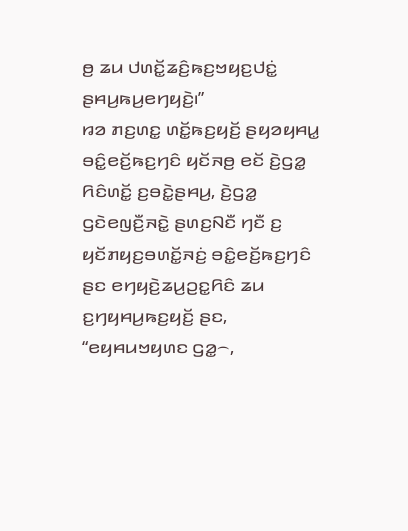ꤥ꤬ ꤘꤣ ꤓꤛꤢꤩ꤭ꤘꤢꤨ꤬ꤒꤢ꤬ꤠꤟꤢ꤬ꤓꤢꤦ꤭ ꤔꤌꤣ꤬ꤒꤣ꤬ꤕꤚꤟꤢꤧ꤬꤯”
ꤙꤤ ꤊꤢ꤬ꤛꤢ꤭ ꤛꤢꤩ꤭ꤒꤢ꤬ꤟꤢꤩ꤬ ꤔꤟꤤꤟꤌꤣ꤭ ꤋꤢꤨ꤭ꤕꤢꤩ꤬ꤒꤢ꤬ꤚꤢꤨ ꤟꤢꤩꤏꤥ꤬ ꤕꤢꤩ ꤢꤧ꤬ꤞꤤ꤭ ꤖꤢꤨꤛꤢꤩ꤭ ꤢ꤬ꤋꤢꤧ꤭ꤔꤌꤣ꤬, ꤢꤧ꤬ꤞꤤ꤭ ꤞꤢꤧꤕꤜꤢꤪ꤬ꤏꤢꤧ꤭ ꤔꤛꤢ꤬ꤡꤢꤪ ꤚꤢꤪ ꤢ꤬ ꤟꤢꤩꤊꤟꤢ꤬ꤋꤛꤢꤩ꤭ꤏꤢꤦ꤬ ꤋꤢꤨ꤭ꤕꤢꤩ꤬ꤒꤢ꤬ꤚꤢꤨ ꤔꤢ ꤕꤚꤟꤢꤧ꤬ꤘꤣ꤬ꤑꤢ꤭ꤖꤢꤨ ꤘꤣ ꤢ꤬ꤚꤟꤌꤣ꤬ꤒꤢ꤬ꤟꤢꤩ꤬ ꤔꤢ, “ꤕꤟꤌꤣꤠꤟꤛꤢ ꤞꤤ꤭꤮,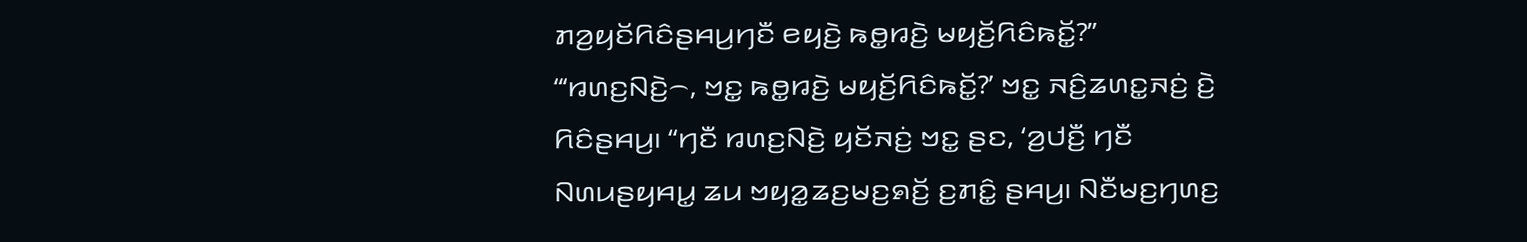ꤊꤤ꤬ꤟꤢꤩꤖꤢꤨꤔꤌꤣ꤬ꤚꤢꤪ ꤕꤟꤢꤧ꤬ ꤒꤥ꤭ꤙꤢꤧ꤬ ꤗꤟꤢꤩ꤬ꤖꤢꤨꤒꤢꤩ꤭?”
“‘ꤙꤛꤢ꤬ꤡꤢꤧ꤬꤮, ꤠꤢ꤭ ꤒꤥ꤭ꤙꤢꤧ꤬ ꤗꤟꤢꤩ꤬ꤖꤢꤨꤒꤢꤩ꤭?’ ꤠꤢ꤭ ꤏꤢꤨ꤬ꤘꤛꤢ꤭ꤏꤢꤦ꤬ ꤢꤧ꤬ ꤖꤢꤨꤔꤌꤣ꤬꤯ “ꤚꤢꤪ ꤙꤛꤢ꤬ꤡꤢꤧ꤬ ꤟꤢꤩꤏꤢꤦ꤬ ꤠꤢ꤭ ꤔꤢ, ‘ꤤ꤬ꤓꤢꤪ꤬ ꤚꤢꤪ ꤡꤛꤣꤔꤟꤌꤣ꤭ ꤘꤣ ꤠꤟꤤ꤭ꤘꤢ꤬ꤗꤢ꤬ꤎꤢꤩ꤬ ꤢ꤬ꤊꤢꤨ꤭ ꤔꤌꤣ꤬꤯ ꤡꤢꤪꤗꤢ꤬ꤚꤛꤢ꤬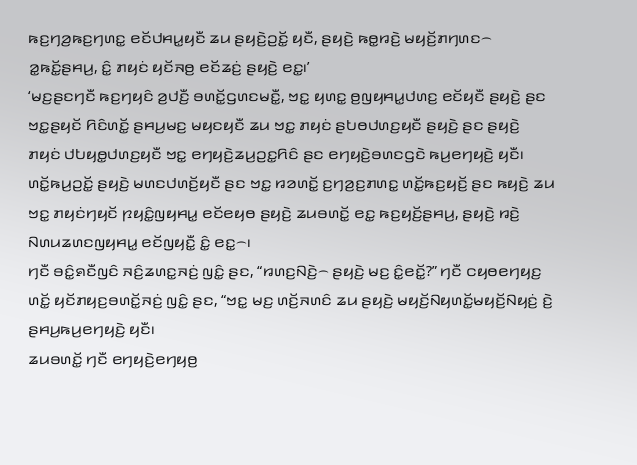ꤒꤢ꤬ꤚꤤ꤬ꤒꤢ꤬ꤚꤛꤢ꤭ ꤕꤢꤩꤓꤌꤣ꤭ꤟꤢꤪ ꤘꤣ ꤔꤟꤢꤧ꤬ꤑꤢꤩ꤭ ꤟꤢꤪ, ꤔꤟꤢꤧ꤬ ꤒꤥ꤭ꤙꤢꤧ꤬ ꤗꤟꤢꤩ꤬ꤊꤚꤛꤢ꤮ ꤤ꤭ꤒꤢꤩ꤭ꤔꤌꤣ꤬, ꤢꤨ꤭ ꤊꤟꤢꤦ ꤟꤢꤩꤏꤥ꤬ ꤕꤢꤩꤘꤢꤦ꤬ ꤔꤟꤢꤧ꤬ ꤕꤢ꤭꤯’
‘ꤗꤢ꤬ꤔꤢꤚꤢꤪ ꤒꤢ꤬ꤚꤟꤢꤨ ꤤ꤬ꤓꤢꤪ꤬ ꤋꤛꤢꤩ꤭ꤞꤛꤢꤗꤢꤪ꤭, ꤠꤢ꤭ ꤟꤛꤢ꤭ ꤥ꤬ꤜꤟꤌꤣ꤭ꤓꤛꤢ꤬ ꤕꤢꤩꤟꤢꤪ ꤔꤟꤢꤧ꤬ ꤔꤢ ꤠꤢ꤭ꤔꤟꤢꤩ ꤖꤢꤨꤛꤢꤩ꤭ ꤔꤌꤣ꤬ꤗꤢ꤬ ꤗꤟꤢꤟꤢꤪ ꤘꤣ ꤠꤢ꤭ ꤊꤟꤢꤦ ꤔꤝꤥꤓꤛꤢ꤬ꤟꤢꤪ ꤔꤟꤢꤧ꤬ ꤔꤢ ꤔꤟꤢꤧ꤬ ꤊꤟꤢꤦ ꤓꤝꤟꤥ꤭ꤓꤛꤢ꤬ꤟꤢꤪ ꤠꤢ꤭ ꤕꤚꤟꤢꤧ꤬ꤘꤣ꤬ꤑꤢ꤭ꤖꤢꤨ ꤔꤢ ꤕꤚꤟꤢꤧ꤬ꤋꤛꤢꤞꤢꤧ ꤒꤣ꤬ꤕꤚꤟꤢꤧ꤬ ꤟꤢꤪ꤯ ꤛꤢꤩ꤭ꤒꤣ꤬ꤑꤢꤩ꤭ ꤔꤟꤢꤧ꤬ ꤗꤛꤢꤓꤛꤢꤩ꤬ꤟꤢꤪ ꤔꤢ ꤠꤢ꤭ ꤙꤤꤛꤢꤩ꤭ ꤢ꤬ꤚꤤ꤬ꤢ꤬ꤊꤛꤢ꤭ ꤛꤢꤩ꤭ꤒꤢ꤬ꤟꤢꤩ꤬ ꤔꤢ ꤒꤟꤢꤧ꤬ ꤘꤣ ꤠꤢ꤭ ꤊꤟꤢꤦꤚꤟꤢꤩ ꤐꤟꤢꤨ꤭ꤜꤟꤌꤣ꤭ ꤕꤢꤩꤕꤟꤥ ꤔꤟꤢꤧ꤬ ꤘꤣꤋꤛꤢꤩ꤭ ꤕꤢ꤭ ꤒꤢ꤬ꤟꤢꤩ꤬ꤔꤌꤣ꤬, ꤔꤟꤢꤧ꤬ ꤙꤢꤧ꤬ ꤡꤛꤣꤘꤛꤢꤜꤟꤌꤣ꤭ ꤕꤢꤩꤜꤟꤢꤪ꤭ ꤢꤨ꤭ ꤕꤢ꤭꤮꤯
ꤚꤢꤪ ꤋꤢꤨ꤭ꤎꤢꤪꤜꤢꤨ ꤏꤢꤨ꤬ꤘꤛꤢ꤭ꤏꤢꤦ꤬ ꤜꤢꤨ꤭ ꤔꤢ, “ꤙꤛꤢ꤬ꤡꤢꤧ꤬꤮ ꤔꤟꤢꤧ꤬ ꤗꤢ꤬ ꤢꤨ꤭ꤕꤢꤩ꤭?” ꤚꤢꤪ ꤍꤟꤥꤕꤚꤟꤢ꤬ ꤛꤢꤩ꤭ ꤟꤢꤩꤊꤟꤢ꤬ꤋꤛꤢꤩ꤭ꤏꤢꤦ꤬ ꤜꤢꤨ꤭ ꤔꤢ, “ꤠꤢ꤭ ꤗꤢ꤬ ꤛꤢꤩ꤬ꤏꤛꤢꤨ ꤘꤣ ꤔꤟꤢꤧ꤬ ꤗꤟꤢꤩ꤬ꤡꤟꤛꤢꤩ꤭ꤗꤟꤢꤩ꤬ꤡꤟꤢꤦ꤬ ꤢꤧ꤬ ꤔꤌꤣ꤬ꤒꤣ꤬ꤕꤚꤟꤢꤧ꤬ ꤟꤢꤪ꤯
ꤘꤣꤋꤛꤢꤩ꤭ ꤚꤢꤪ ꤕꤚꤟꤢꤧ꤬ꤕꤚꤟꤥ꤬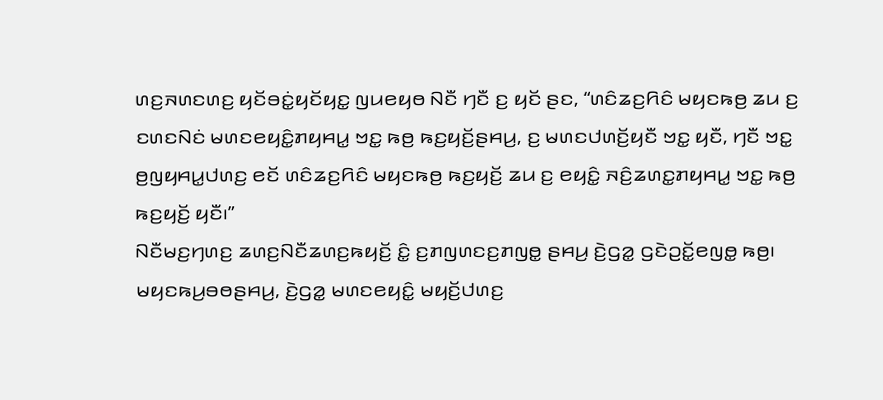ꤛꤢ꤬ꤏꤛꤢꤛꤢ꤬ ꤟꤢꤩꤋꤢꤦ꤭ꤟꤢꤩꤟꤢ꤭ ꤜꤣꤕꤟꤥ ꤡꤢꤪ ꤚꤢꤪ ꤢ꤬ ꤟꤢꤩ ꤔꤢ, “ꤛꤢꤨꤘꤢ꤬ꤖꤢꤨ ꤗꤟꤢꤒꤥ꤬ ꤘꤣ ꤢ꤬ ꤢꤛꤢꤡꤢꤦ ꤗꤛꤢꤕꤟꤢꤨ꤭ꤊꤟꤌꤣ꤭ ꤠꤢ꤭ ꤒꤥ꤬ ꤒꤢ꤬ꤟꤢꤩ꤬ꤔꤌꤣ꤬, ꤢ꤬ ꤗꤛꤢꤓꤛꤢꤩ꤬ꤟꤢꤪ ꤠꤢ꤭ ꤟꤢꤪ, ꤚꤢꤪ ꤠꤢ꤭ ꤥ꤬ꤜꤟꤌꤣ꤭ꤓꤛꤢ꤬ ꤕꤢꤩ ꤛꤢꤨꤘꤢ꤬ꤖꤢꤨ ꤗꤟꤢꤒꤥ꤬ ꤒꤢ꤬ꤟꤢꤩ꤬ ꤘꤣ ꤢ꤬ ꤕꤟꤢꤨ꤭ ꤏꤢꤨ꤬ꤘꤛꤢ꤭ꤊꤟꤌꤣ꤭ ꤠꤢ꤭ ꤒꤥ꤬ ꤒꤢ꤬ꤟꤢꤩ꤬ ꤟꤢꤪ꤯”
ꤡꤢꤪꤗꤢ꤬ꤚꤛꤢ꤬ ꤘꤛꤢ꤬ꤡꤢꤪꤘꤛꤢ꤬ꤒꤟꤢꤩ꤬ ꤢꤨ꤭ ꤢ꤬ꤊꤜꤛꤢꤢ꤬ꤊꤜꤥ꤭ ꤔꤌꤣ꤬ ꤢꤧ꤬ꤞꤤ꤭ ꤞꤢꤧꤑꤢꤩ꤭ꤕꤜꤥ꤭ ꤒꤥ꤬꤯ ꤗꤟꤢꤒꤣ꤬ꤋꤥꤔꤌꤣ꤬, ꤢꤧ꤬ꤞꤤ꤭ ꤗꤛꤢꤕꤟꤢꤨ꤭ ꤗꤟꤢꤩ꤬ꤓꤛꤢ꤬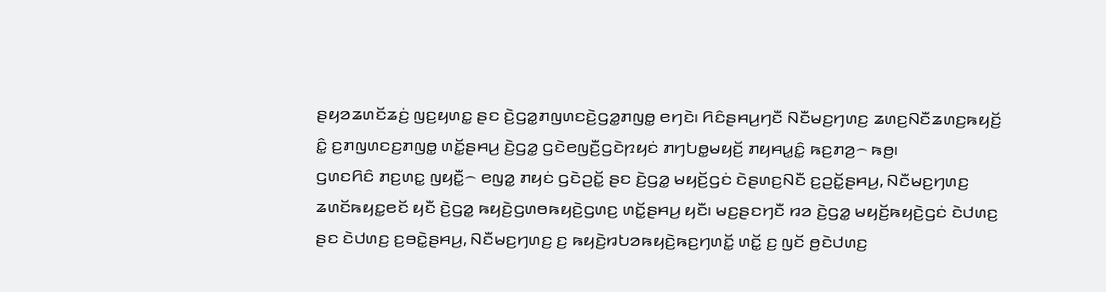ꤔꤟꤤꤘꤛꤢꤩꤘꤢꤦ꤬ ꤜꤢ꤬ꤟꤛꤢ꤭ ꤔꤢ ꤢꤧ꤬ꤞꤤ꤭ꤊꤜꤛꤢꤢꤧ꤬ꤞꤤ꤭ꤊꤜꤥ꤭ ꤕꤚꤢꤧ꤯ ꤖꤢꤨꤔꤌꤣ꤬ꤚꤢꤪ ꤡꤢꤪꤗꤢ꤬ꤚꤛꤢ꤬ ꤘꤛꤢ꤬ꤡꤢꤪꤘꤛꤢ꤬ꤒꤟꤢꤩ꤬ ꤢꤨ꤭ ꤢ꤬ꤊꤜꤛꤢꤢ꤬ꤊꤜꤥ꤭ ꤛꤢꤩ꤭ꤔꤌꤣ꤬ ꤢꤧ꤬ꤞꤤ꤭ ꤞꤢꤧꤕꤜꤢꤪ꤬ꤞꤢꤧꤐꤟꤢꤦ ꤊꤚꤝꤥ꤭ꤗꤟꤢꤩ꤬ ꤊꤟꤌꤣ꤭ꤢꤨ꤭ ꤒꤢ꤬ꤊꤤ꤬꤮ ꤒꤥ꤬꤯
ꤞꤛꤢꤖꤢꤨ ꤊꤢ꤬ꤛꤢ꤭ ꤜꤟꤢꤪ꤭꤮ ꤕꤜꤤ꤭ ꤊꤟꤢꤦ ꤞꤢꤧꤑꤢꤩ꤭ ꤔꤢ ꤢꤧ꤬ꤞꤤ꤭ ꤗꤟꤢꤩ꤬ꤞꤢꤦ ꤢꤧꤔꤛꤢ꤬ꤡꤢꤪ ꤢ꤬ꤑꤢꤩ꤭ꤔꤌꤣ꤬, ꤡꤢꤪꤗꤢ꤬ꤚꤛꤢ꤬ ꤘꤛꤢꤩꤒꤟꤢ꤭ꤕꤢꤩ ꤟꤢꤪ ꤢꤧ꤬ꤞꤤ꤭ ꤒꤟꤢꤧ꤬ꤞꤛꤥꤒꤟꤢꤧ꤬ꤞꤛꤢ꤬ ꤛꤢꤩ꤭ꤔꤌꤣ꤬ ꤟꤢꤪ꤯ ꤗꤢ꤬ꤔꤢꤚꤢꤪ ꤙꤤ ꤢꤧ꤬ꤞꤤ꤭ ꤗꤟꤢꤩ꤬ꤒꤟꤢꤧ꤬ꤞꤢꤦ ꤢꤧꤓꤛꤢ꤬ ꤔꤢ ꤢꤧꤓꤛꤢ꤬ ꤢ꤬ꤋꤢꤧ꤭ꤔꤌꤣ꤬, ꤡꤢꤪꤗꤢ꤬ꤚꤛꤢ꤬ ꤢ꤬ ꤒꤟꤢꤧ꤬ꤙꤝꤤꤒꤟꤢꤧ꤬ꤒꤢ꤬ꤚꤛꤢꤩ꤭ ꤛꤢꤩ꤭ ꤢ꤬ ꤜꤢꤩ ꤥ꤬ꤢꤧꤓꤛꤢ꤬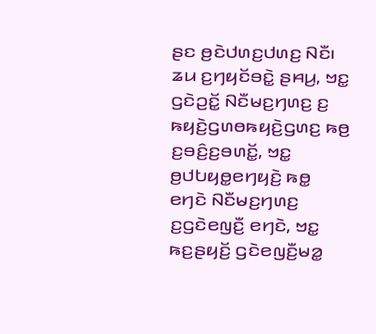ꤔꤢ ꤥ꤬ꤢꤧꤓꤛꤢ꤬ꤓꤛꤢ꤬ ꤡꤢꤪ꤯
ꤘꤣ ꤢ꤬ꤚꤟꤢꤩꤋꤢꤧ꤭ ꤔꤌꤣ꤬, ꤠꤢ꤭ ꤞꤢꤧꤑꤢꤩ꤭ ꤡꤢꤪꤗꤢ꤬ꤚꤛꤢ꤬ ꤢ꤬ ꤒꤟꤢꤧ꤬ꤞꤛꤥꤒꤟꤢꤧ꤬ꤞꤛꤢ꤬ ꤒꤥ꤬ ꤢ꤬ꤋꤢꤨ꤬ꤢ꤬ꤋꤛꤢꤩ꤭, ꤠꤢ꤭ ꤥ꤬ꤓꤝꤟꤥ꤭ꤕꤚꤟꤢꤧ꤬ ꤒꤥ꤭ ꤕꤚꤢꤧ ꤡꤢꤪꤗꤢ꤬ꤚꤛꤢ꤬ ꤢ꤬ꤞꤢꤧꤕꤜꤢꤪ꤬ ꤕꤚꤢꤧ, ꤠꤢ꤭ ꤒꤢ꤬ꤔꤟꤢꤩ꤬ ꤞꤢꤧꤕꤜꤢꤪ꤬ꤗꤤ꤭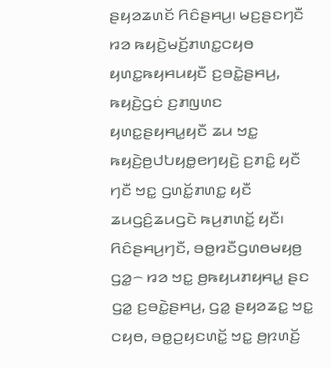ꤔꤟꤤꤘꤛꤢꤩ ꤖꤢꤨꤔꤌꤣ꤬꤯ ꤗꤢ꤬ꤔꤢꤚꤢꤪ ꤙꤤ ꤒꤟꤢꤧ꤬ꤗꤢꤩ꤬ꤊꤛꤢ꤭ꤍꤟꤥ ꤟꤛꤢ꤭ꤒꤟꤌꤣꤟꤢꤪ ꤢ꤬ꤋꤢꤧ꤭ꤔꤌꤣ꤬, ꤒꤟꤢꤧ꤬ꤞꤢꤦ ꤢ꤬ꤊꤜꤛꤢ ꤟꤛꤢ꤭ꤔꤟꤌꤣ꤭ꤟꤢꤪ ꤘꤣ ꤠꤢ꤭ ꤒꤟꤢꤧ꤬ꤥ꤬ꤓꤝꤟꤥ꤭ꤕꤚꤟꤢꤧ꤬ ꤢ꤬ꤊꤢꤨ꤭ ꤟꤢꤪ ꤚꤢꤪ ꤠꤢ꤭ ꤞꤛꤢꤩ꤭ꤊꤛꤢ꤭ ꤟꤢꤪ ꤘꤣꤞꤢꤨ꤬ꤘꤣꤞꤢꤧ ꤒꤣ꤬ꤊꤛꤢꤩ꤭ ꤟꤢꤪ꤯
ꤖꤢꤨꤔꤌꤣ꤬ꤚꤢꤪ, ꤋꤥ꤭ꤙꤢꤪꤞꤛꤥꤗꤟꤥ꤬ ꤞꤤ꤭꤮ ꤙꤤ ꤠꤢ꤭ ꤥ꤬ꤒꤟꤣꤊꤟꤌꤣ꤭ ꤔꤢ ꤞꤤ꤭ ꤢ꤬ꤋꤢꤧ꤭ꤔꤌꤣ꤬, ꤞꤤ꤭ ꤔꤟꤤꤘꤢ꤭ ꤠꤢ꤭ ꤍꤟꤥ, ꤋꤥ꤭ꤑꤟꤢꤛꤢꤩ꤭ ꤠꤢ꤭ ꤥ꤬ꤐꤛꤢꤩ꤬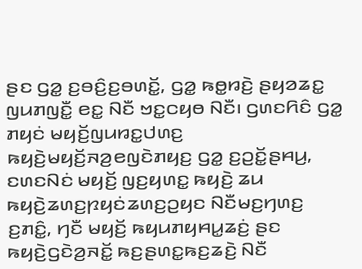ꤔꤢ ꤞꤤ꤭ ꤢ꤬ꤋꤢꤨ꤬ꤢ꤬ꤋꤛꤢꤩ꤭, ꤞꤤ꤭ ꤒꤥ꤭ꤙꤢꤧ꤬ ꤔꤟꤤꤘꤢ꤭ ꤜꤣꤊꤜꤢꤪ꤭ ꤕꤢ꤭ ꤡꤢꤪ ꤠꤢ꤭ꤍꤟꤥ ꤡꤢꤪ꤯ ꤞꤛꤢꤖꤢꤨ ꤞꤤ꤭ ꤊꤟꤢꤦ ꤗꤟꤢꤩ꤬ꤜꤣꤙꤢ꤭ꤓꤛꤢ꤬ ꤒꤟꤢꤧ꤬ꤗꤟꤢꤩ꤬ꤏꤤ꤬ꤕꤜꤢꤧꤊꤟꤢ꤬ ꤞꤤ꤭ ꤢ꤬ꤑꤢꤩ꤭ꤔꤌꤣ꤬, ꤢꤛꤢꤡꤢꤦ ꤗꤟꤢꤩ꤬ ꤜꤢ꤬ꤟꤛꤢ꤭ ꤒꤟꤢꤧ꤬ ꤘꤣ ꤒꤟꤢꤧ꤬ꤘꤛꤢ꤬ꤐꤟꤢꤦꤘꤛꤢ꤬ꤑꤟꤢ ꤡꤢꤪꤗꤢ꤬ꤚꤛꤢ꤬ ꤢ꤬ꤊꤢꤨ꤭, ꤚꤢꤪ ꤗꤟꤢꤩ꤬ ꤒꤟꤣꤊꤟꤌꤣ꤭ꤘꤢꤦ꤬ ꤔꤢ ꤒꤟꤢꤧ꤬ꤞꤢꤧꤤ꤬ꤏꤢꤩ꤭ ꤒꤢ꤬ꤔꤛꤢ꤭ꤒꤢ꤬ꤘꤢꤧ꤬ ꤡꤢꤪ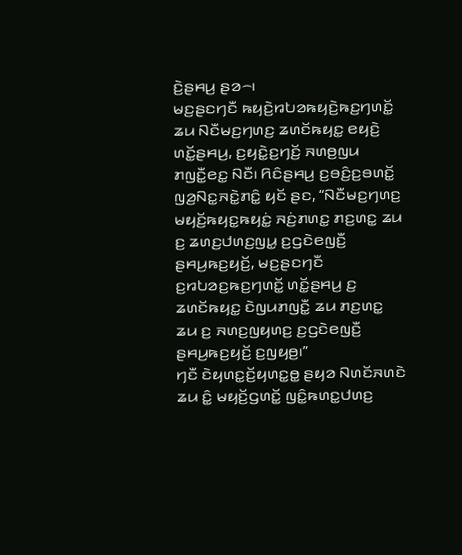ꤢꤧ꤬ꤔꤌꤣ꤬ ꤔꤤ꤮꤯
ꤗꤢ꤬ꤔꤢꤚꤢꤪ ꤒꤟꤢꤧ꤬ꤙꤝꤤꤒꤟꤢꤧ꤬ꤒꤢ꤬ꤚꤛꤢꤩ꤭ ꤘꤣ ꤡꤢꤪꤗꤢ꤬ꤚꤛꤢ꤬ ꤘꤛꤢꤩꤒꤟꤢ꤭ ꤕꤟꤢꤧ꤬ ꤛꤢꤩ꤭ꤔꤌꤣ꤬, ꤢ꤬ꤟꤢꤧ꤭ꤢ꤬ꤚꤢꤩ꤬ ꤏꤛꤥ꤬ꤜꤣ ꤊꤜꤢꤪ꤭ꤕꤢ꤭ ꤡꤢꤪ꤯ ꤖꤢꤨꤔꤌꤣ꤬ ꤢ꤬ꤋꤢꤨ꤬ꤢ꤬ꤋꤛꤢꤩ꤭ ꤜꤤ꤬ꤡꤢ꤭ꤏꤢꤧ꤭ꤊꤢꤨ꤭ ꤟꤢꤩ ꤔꤢ, “ꤡꤢꤪꤗꤢ꤬ꤚꤛꤢ꤬ ꤗꤟꤢꤩ꤬ꤒꤟꤢ꤭ꤒꤟꤢꤦ꤭ ꤏꤢꤦ꤬ꤊꤛꤢ꤭ ꤊꤢ꤬ꤛꤢ꤭ ꤘꤣ ꤢ꤬ ꤘꤛꤢ꤬ꤓꤛꤢ꤬ꤜꤣ꤭ ꤢ꤬ꤞꤢꤧꤕꤜꤢꤪ꤬ ꤔꤌꤣ꤬ꤒꤢ꤬ꤟꤢꤩ꤬, ꤗꤢ꤬ꤔꤢꤚꤢꤪ ꤢ꤬ꤙꤝꤤꤢ꤬ꤒꤢ꤬ꤚꤛꤢꤩ꤭ ꤛꤢꤩ꤭ꤔꤌꤣ꤬ ꤢ꤬ ꤘꤛꤢꤩꤒꤟꤢ꤭ ꤢꤧꤜꤣꤊꤜꤢꤪ꤭ ꤘꤣ ꤊꤢ꤬ꤛꤢ꤭ ꤘꤣ ꤢ꤬ ꤏꤛꤢ꤬ꤜꤟꤛꤢ꤬ ꤢ꤬ꤞꤢꤧꤕꤜꤢꤪ꤬ ꤔꤌꤣ꤬ꤒꤢ꤬ꤟꤢꤩ꤬ ꤢ꤬ꤜꤟꤥ꤬꤯”
ꤚꤢꤪ ꤢꤧꤟꤛꤢ꤭ꤢꤩ꤬ꤟꤛꤢ꤭ꤥ꤭ ꤔꤟꤤ ꤡꤛꤢꤩꤏꤛꤢꤧ ꤘꤣ ꤢꤨ꤭ ꤗꤟꤢꤩ꤬ꤞꤛꤢꤩ꤭ ꤜꤢꤨ꤭ꤒꤛꤢ꤭ꤓꤛꤢ꤬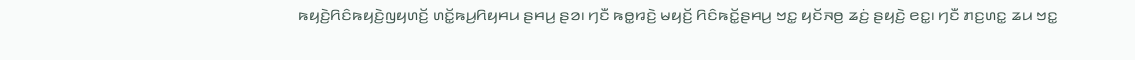ꤒꤟꤢꤧ꤬ꤖꤢꤨꤒꤟꤢꤧ꤬ꤜꤟꤛꤢꤩ꤬ ꤛꤢꤩ꤭ꤒꤣ꤬ꤖꤟꤌꤣ ꤔꤌꤣ꤬ ꤔꤤ꤯ ꤚꤢꤪ ꤒꤥ꤭ꤙꤢꤧ꤬ ꤗꤟꤢꤩ꤬ ꤖꤢꤨꤒꤢꤩ꤭ꤔꤌꤣ꤬ ꤠꤢ꤭ ꤟꤢꤩꤏꤥ꤬ ꤘꤢꤦ꤬ ꤔꤟꤢꤧ꤬ ꤕꤢ꤭꤯ ꤚꤢꤪ ꤊꤢ꤬ꤛꤢ꤭ ꤘꤣ ꤠꤢ꤭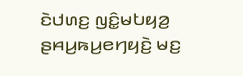ꤢꤧꤓꤛꤢ꤬ ꤜꤢꤨ꤭ꤗꤝꤟꤤ꤬ ꤔꤌꤣ꤬ꤒꤣ꤬ꤕꤚꤟꤢꤧ꤬ ꤗꤢ꤬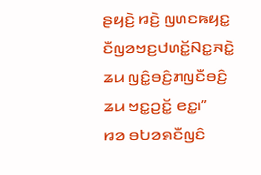ꤔꤟꤢꤧ꤬ ꤙꤢꤧ꤬ ꤜꤛꤢꤒꤟꤢ꤭ ꤢꤪꤜꤤꤠꤢ꤬ꤓꤛꤢꤩ꤭ꤡꤢ꤭ꤏꤢꤧ꤭ ꤘꤣ ꤜꤢꤨ꤭ꤋꤢꤨ꤬ꤊꤜꤢꤪꤋꤢꤨ꤬ ꤘꤣ ꤠꤢ꤭ꤑꤢꤩ꤭ ꤕꤢ꤭꤯”
ꤙꤤ ꤋꤝꤤꤎꤢꤪꤜꤢꤨ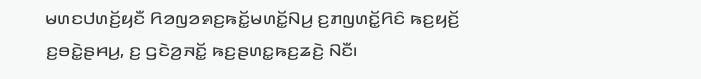ꤗꤛꤢꤓꤛꤢꤩ꤬ꤟꤢꤪ ꤖꤤꤜꤤꤎꤢ꤬ꤒꤢꤩ꤭ꤗꤛꤢꤩ꤭ꤡꤣ꤬ ꤢ꤬ꤊꤜꤛꤢꤩ꤭ꤖꤢꤨ ꤒꤢ꤬ꤟꤢꤩ꤬ ꤢ꤬ꤋꤢꤧ꤭ꤔꤌꤣ꤬, ꤢ꤬ ꤞꤢꤧꤤ꤬ꤏꤢꤩ꤭ ꤒꤢ꤬ꤔꤛꤢ꤭ꤒꤢ꤬ꤘꤢꤧ꤬ ꤡꤢꤪ꤯